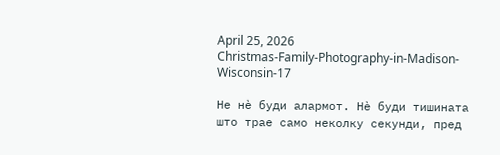April 25, 2026
Christmas-Family-Photography-in-Madison-Wisconsin-17

Не нè буди алармот. Нè буди тишината што трае само неколку секунди, пред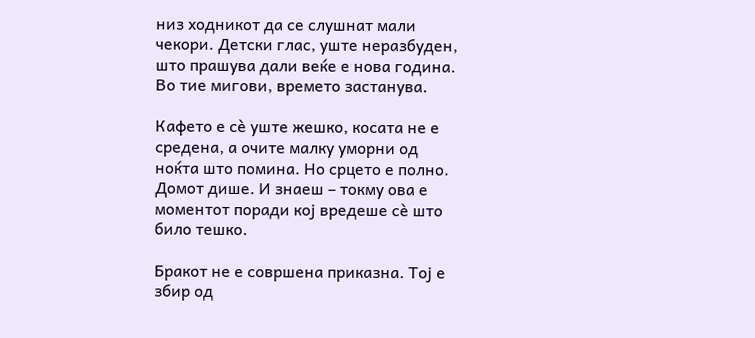низ ходникот да се слушнат мали чекори. Детски глас, уште неразбуден, што прашува дали веќе е нова година. Во тие мигови, времето застанува.

Кафето е сè уште жешко, косата не е средена, а очите малку уморни од ноќта што помина. Но срцето е полно. Домот дише. И знаеш – токму ова е моментот поради кој вредеше сè што било тешко.

Бракот не е совршена приказна. Тој е збир од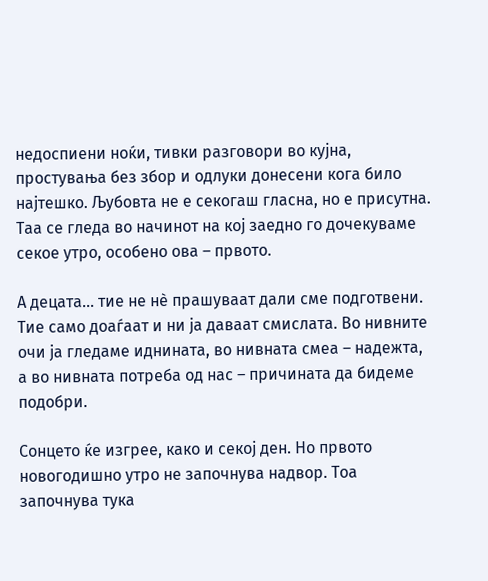недоспиени ноќи, тивки разговори во кујна, простувања без збор и одлуки донесени кога било најтешко. Љубовта не е секогаш гласна, но е присутна. Таа се гледа во начинот на кој заедно го дочекуваме секое утро, особено ова – првото.

А децата… тие не нè прашуваат дали сме подготвени. Тие само доаѓаат и ни ја даваат смислата. Во нивните очи ја гледаме иднината, во нивната смеа – надежта, а во нивната потреба од нас – причината да бидеме подобри.

Сонцето ќе изгрее, како и секој ден. Но првото новогодишно утро не започнува надвор. Тоа започнува тука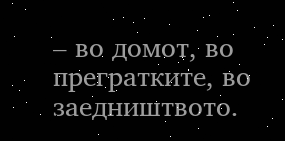– во домот, во прегратките, во заедништвото.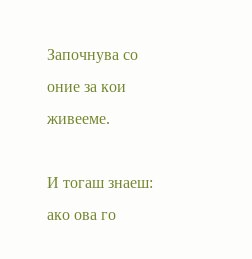Започнува со оние за кои живееме.

И тогаш знаеш: ако ова го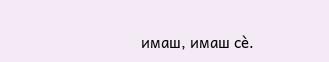имаш, имаш сè.